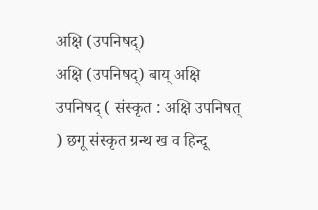अक्षि (उपनिषद्)
अक्षि (उपनिषद्) बाय् अक्षि उपनिषद् ( संस्कृत : अक्षि उपनिषत् ) छगू संस्कृत ग्रन्थ ख व हिन्दू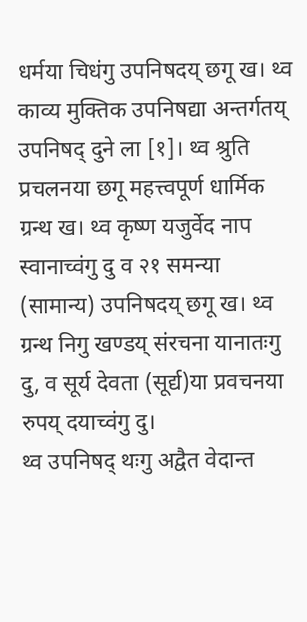धर्मया चिधंगु उपनिषदय् छगू ख। थ्व काव्य मुक्तिक उपनिषद्या अन्तर्गतय् उपनिषद् दुने ला [१]। थ्व श्रुति प्रचलनया छगू महत्त्वपूर्ण धार्मिक ग्रन्थ ख। थ्व कृष्ण यजुर्वेद नाप स्वानाच्वंगु दु व २१ समन्या (सामान्य) उपनिषदय् छगू ख। थ्व ग्रन्थ निगु खण्डय् संरचना यानातःगु दु, व सूर्य देवता (सूर्द्य)या प्रवचनया रुपय् दयाच्वंगु दु।
थ्व उपनिषद् थःगु अद्वैत वेदान्त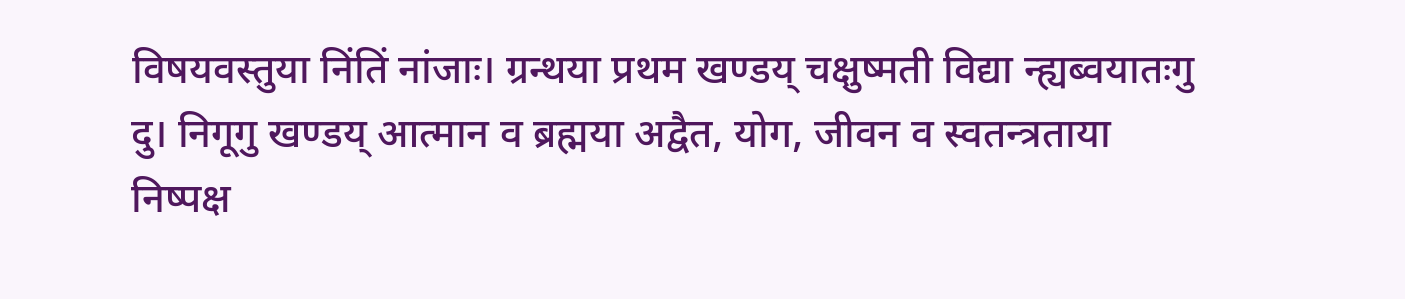विषयवस्तुया निंतिं नांजाः। ग्रन्थया प्रथम खण्डय् चक्षुष्मती विद्या न्ह्यब्वयातःगु दु। निगूगु खण्डय् आत्मान व ब्रह्मया अद्वैत, योग, जीवन व स्वतन्त्रताया निष्पक्ष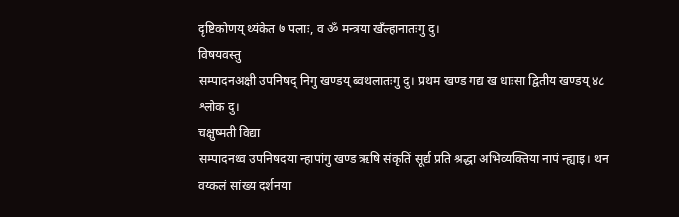दृष्टिकोणय् थ्यंकेत ७ पलाः, व ॐ मन्त्रया खँल्हानातःगु दु।
विषयवस्तु
सम्पादनअक्षी उपनिषद् निगु खण्डय् ब्वथलातःगु दु। प्रथम खण्ड गद्य ख धाःसा द्वितीय खण्डय् ४८ श्लोक दु।
चक्षुष्मती विद्या
सम्पादनथ्व उपनिषदया न्हापांगु खण्ड ऋषि संकृतिं सूर्द्य प्रति श्रद्धा अभिव्यक्तिया नापं न्ह्याइ। थन वय्कलं सांख्य दर्शनया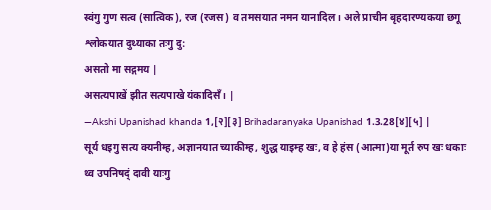स्वंगु गुण सत्व (सात्विक), रज (रजस) व तमसयात नमन यानादिल। अले प्राचीन बृहदारण्यकया छगू श्लोकयात दुथ्याका तःगु दु:
असतो मा सद्गमय |
असत्यपाखें झीत सत्यपाखे यंकादिसँ। |
—Akshi Upanishad khanda 1,[२][३] Brihadaranyaka Upanishad 1.3.28[४][५] |
सूर्य धइगु सत्य क्यनीम्ह, अज्ञानयात च्याकीम्ह, शुद्ध याइम्ह खः, व हे हंस (आत्मा)या मूर्त रुप खः धकाः थ्व उपनिषद्ं दावी याःगु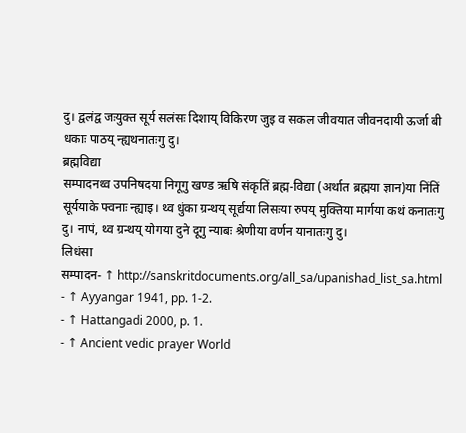दु। द्वलंद्व जःयुक्त सूर्य सलंसः दिशाय् विकिरण जुइ व सकल जीवयात जीवनदायी ऊर्जा बी धकाः पाठय् न्ह्यथनातःगु दु।
ब्रह्मविद्या
सम्पादनथ्व उपनिषदया निगूगु खण्ड ऋषि संकृतिं ब्रह्म-विद्या (अर्थात ब्रह्मया ज्ञान)या निंतिं सूर्ययाके फ्वनाः न्ह्याइ। थ्व धुंका ग्रन्थय् सूर्द्यया लिसःया रुपय् मुक्तिया मार्गया कथं कनातःगु दु। नापं, थ्व ग्रन्थय् योगया दुने दूगु न्याबः श्रेणीया वर्णन यानातःगु दु।
लिधंसा
सम्पादन- ↑ http://sanskritdocuments.org/all_sa/upanishad_list_sa.html
- ↑ Ayyangar 1941, pp. 1-2.
- ↑ Hattangadi 2000, p. 1.
- ↑ Ancient vedic prayer World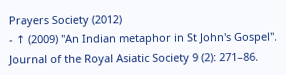Prayers Society (2012)
- ↑ (2009) "An Indian metaphor in St John's Gospel". Journal of the Royal Asiatic Society 9 (2): 271–86.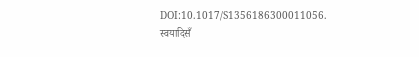DOI:10.1017/S1356186300011056.
स्वयादिसँ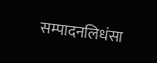सम्पादनलिधंसा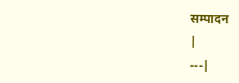सम्पादन
|
---|